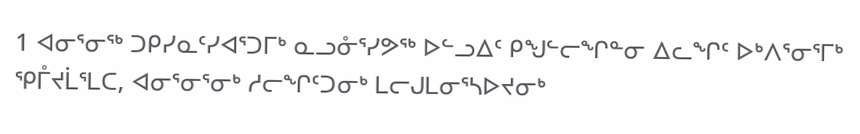1 ᐊᓂᕐᓂᖅ ᑐᑭᓯᓇᑦᓯᐊᕐᑐᒥᒃ ᓇᓗᓁᕐᓯᕗᖅ ᐅᓪᓗᐃᑦ ᑭᖑᓪᓕᖏᓐᓂ ᐃᓚᖏᑦ ᐅᒃᐱᕐᓂᕐᒥᒃ ᕿᒤᔪᒫᕐᒪᑕ, ᐊᓂᕐᓂᕐᓂᒃ ᓱᓕᖏᑦᑐᓂᒃ ᒪᓕᒍᒪᓂᕐᓴᐅᔪᓂᒃ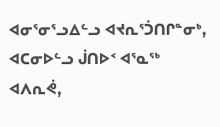ᐊᓂᕐᓂᕐᓗᐃᓪᓗ ᐊᔪᕆᕐᑑᑎᒋᓐᓂᒃ,
ᐊᑕᓂᐅᓪᓗ ᒎᑎᐅᑉ ᐊᕐᓇᖅ ᐊᐱᕆᕚ,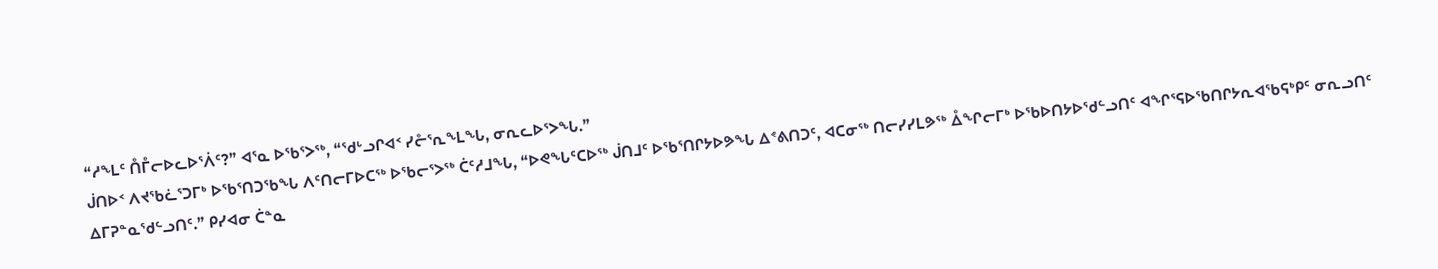“ᓱᖕᒪᑦ ᑍᒤᓕᐅᓚᐅᕐᐲᑦ?” ᐊᕐᓇ ᐅᖃᕐᐳᖅ, “ᖁᒡᓗᒋᐊᑉ ᓯᓔᕐᕆᖕᒪᖓ, ᓂᕆᓚᐅᕐᐳᖓ.”
ᒎᑎᐅᑉ ᐱᔪᖃᓛᕐᑐᒥᒃ ᐅᖃᕐᑎᑐᖃᖓ ᐱᑦᑎᓕᒥᐅᑕᖅ ᐅᖃᓕᕐᐳᖅ ᑖᑦᓱᒧᖓ, “ᐅᕙᖓᑦᑕᐅᖅ ᒎᑎᒧᑦ ᐅᖃᕐᑎᒋᔭᐅᕗᖓ ᐃᕝᕕᑎᑐᑦ, ᐊᑕᓂᖅ ᑎᓕᓯᓯᒪᕗᖅ ᐂᖏᓕᒥᒃ ᐅᖃᐅᑎᔭᐅᖁᓪᓗᑎᑦ ᐊᖏᕐᕋᐅᖃᑎᒋᔭᕆᐊᖃᕋᒃᑭᑦ ᓂᕆᓗᑎᑦ ᐃᒥᕈᓐᓇᖁᓪᓗᑎᑦ.” ᑭᓯᐊᓂ ᑖᓐᓇ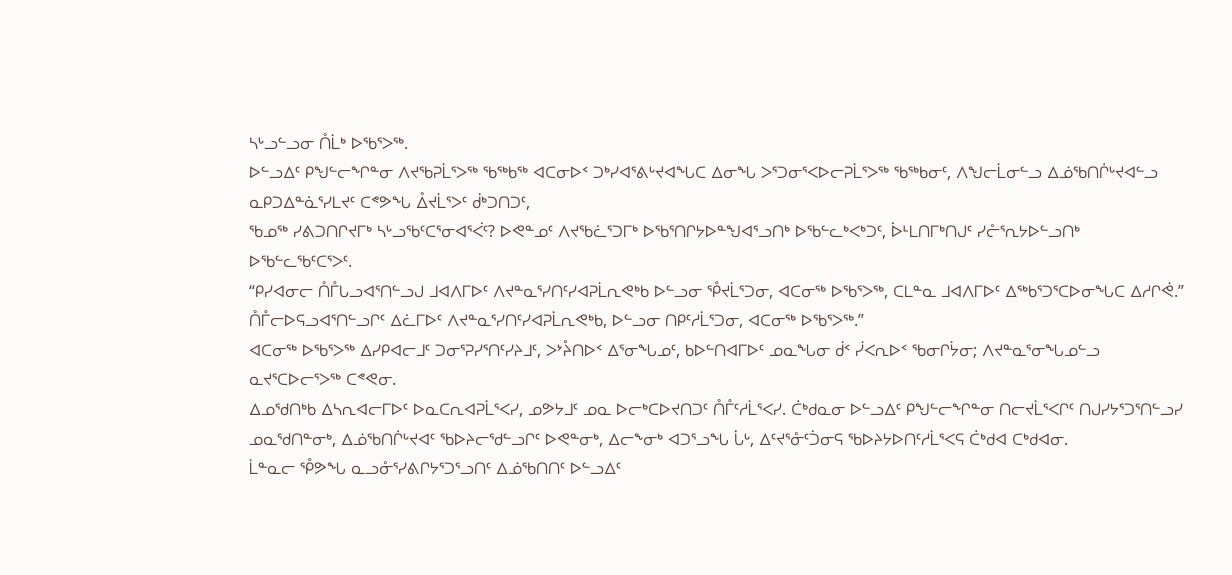ᓴᒡᓗᓪᓗᓂ ᑍᒫᒃ ᐅᖃᕐᐳᖅ.
ᐅᓪᓗᐃᑦ ᑭᖑᓪᓕᖏᓐᓂ ᐱᔪᖃᕈᒫᕐᐳᖅ ᖃᖅᑲᖅ ᐊᑕᓂᐅᑉ ᑐᒃᓯᐊᕐᕕᒡᔪᐊᖓᑕ ᐃᓂᖓ ᐳᕐᑐᓂᕐᐸᐅᓕᕈᒫᕐᐳᖅ ᖃᖅᑲᓂᑦ, ᐱᖑᓕᒫᓂᓪᓗ ᐃᓅᖃᑎᒌᒡᔪᐊᓪᓗ ᓇᑭᑐᐃᓐᓈᕐᓯᒪᔪᑦ ᑕᕝᕗᖓ ᐂᔪᒫᕐᐳᑦ ᑰᒃᑐᑎᑐᑦ,
ᖃᓄᖅ ᓯᕕᑐᑎᒋᔪᒥᒃ ᓴᒡᓗᖃᑦᑕᕐᓂᐊᕐᐹᑦ? ᐅᕙᓐᓄᑦ ᐱᔪᖃᓛᕐᑐᒥᒃ ᐅᖃᕐᑎᒋᔭᐅᓐᖑᐊᕐᓗᑎᒃ ᐅᖃᓪᓚᒃᐸᒃᑐᑦ, ᐆᒻᒪᑎᒥᒃᑎᒍᑦ ᓯᓔᕐᕆᔭᐅᓪᓗᑎᒃ ᐅᖃᓪᓚᖃᑦᑕᕐᐳᑦ.
“ᑭᓯᐊᓂᓕ ᑍᒤᒐᓗᐊᕐᑎᓪᓗᒍ ᒧᐊᐱᒥᐅᑦ ᐱᔪᓐᓇᕐᓯᑎᑦᓯᐊᕈᒫᕆᕙᒃᑲ ᐅᓪᓗᓂ ᕾᔪᒫᕐᑐᓂ, ᐊᑕᓂᖅ ᐅᖃᕐᐳᖅ, ᑕᒪᓐᓇ ᒧᐊᐱᒥᐅᑦ ᐃᖅᑲᕐᑐᕐᑕᐅᓂᖓᑕ ᐃᓱᒋᕚ.”
ᑍᒤᓕᐅᕋᓗᐊᕐᑎᓪᓗᒋᑦ ᐃᓛᒥᐅᑦ ᐱᔪᓐᓇᕐᓯᑎᑦᓯᐊᕈᒫᕆᕙᒃᑲ, ᐅᓪᓗᓂ ᑎᑭᑦᓱᒫᕐᑐᓂ, ᐊᑕᓂᖅ ᐅᖃᕐᐳᖅ.”
ᐊᑕᓂᖅ ᐅᖃᕐᐳᖅ ᐃᓯᑭᐊᓕᒧᑦ ᑐᓂᕐᕈᓯᕐᑎᑦᓯᔨᒧᑦ, ᐳᔾᔧᑎᐅᑉ ᐃᕐᓂᖓᓄᑦ, ᑲᐅᓪᑎᐊᒥᐅᑦ ᓄᓇᖓᓂ ᑰᑉ ᓰᐸᕆᐅᑉ ᖃᓂᒋᔮᓂ; ᐱᔪᓐᓇᕐᓂᖓᓄᓪᓗ ᓇᔪᕐᑕᐅᓕᕐᐳᖅ ᑕᕝᕙᓂ.
ᐃᓄᖁᑎᒃᑲ ᐃᓴᕆᐊᓕᒥᐅᑦ ᐅᓇᑕᕆᐊᕈᒫᕐᐸᓯ, ᓄᕗᔭᒧᑦ ᓄᓇ ᐅᓕᒃᑕᐅᔪᑎᑐᑦ ᑍᒤᑦᓱᒫᕐᐸᓯ. ᑖᒃᑯᓇᓂ ᐅᓪᓗᐃᑦ ᑭᖑᓪᓕᖏᓐᓂ ᑎᓕᔪᒫᕐᐸᒋᑦ ᑎᒍᓯᔭᕐᑐᕐᑎᓪᓗᓯ ᓄᓇᖁᑎᓐᓂᒃ, ᐃᓅᖃᑎᒌᒡᔪᐊᑦ ᖃᐅᔨᓕᖁᓪᓗᒋᑦ ᐅᕙᓐᓂᒃ, ᐃᓕᖕᓂᒃ ᐊᑐᕐᓗᖓ ᒑᒡ, ᐃᑦᔪᕐᓁᑦᑑᓂᕋ ᖃᐅᔨᔭᐅᑎᑦᓱᒫᕐᐸᕋ ᑖᒃᑯᐊ ᑕᒃᑯᐊᓂ.
ᒫᓐᓇᓕ ᕾᕗᖓ ᓇᓗᓁᕐᓯᕕᒋᔭᕐᑐᕐᓗᑎᑦ ᐃᓅᖃᑎᑎᑦ ᐅᓪᓗᐃᑦ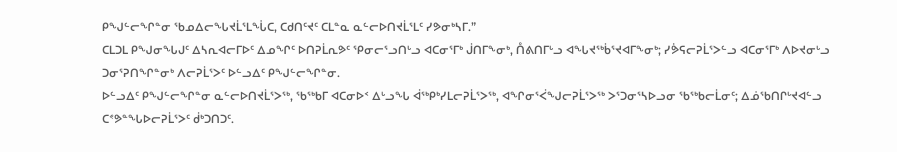ᑭᖑᓪᓕᖏᓐᓂ ᖃᓄᐃᓕᖓᔪᒫᕐᒪᖔᑕ, ᑕᑯᑎᑦᔪᑦ ᑕᒪᓐᓇ ᓇᓪᓕᐅᑎᔪᒫᕐᒪᑦ ᓯᕗᓂᒃᓴᒥ.”
ᑕᒪᑐᒪ ᑭᖑᓂᖓᒍᑦ ᐃᓴᕆᐊᓕᒥᐅᑦ ᐃᓄᖏᑦ ᐅᑎᕈᒫᕆᕗᑦ ᕿᓂᓕᕐᓗᑎᒡᓗ ᐊᑕᓂᕐᒥᒃ ᒎᑎᒥᖕᓂᒃ, ᑍᕕᑎᒥᒡᓗ ᐊᖓᔪᖅᑳᕐᔪᐊᒥᖕᓂᒃ; ᓯᕘᕋᓕᕈᒫᕐᐳᓪᓗ ᐊᑕᓂᕐᒥᒃ ᐱᐅᔪᓂᒡᓗ ᑐᓂᕐᕈᑎᖏᓐᓂᒃ ᐱᓕᕈᒫᕐᐳᑦ ᐅᓪᓗᐃᑦ ᑭᖑᓪᓕᖏᓐᓂ.
ᐅᓪᓗᐃᑦ ᑭᖑᓪᓕᖏᓐᓂ ᓇᓪᓕᐅᑎᔪᒫᕐᐳᖅ, ᖃᖅᑲᒥ ᐊᑕᓂᐅᑉ ᐃᒡᓗᖓ ᐋᖅᑭᒃᓯᒪᓕᕈᒫᕐᐳᖅ, ᐊᖏᓂᕐᐹᖑᓕᕈᒫᕐᐳᖅ ᐳᕐᑐᓂᕐᓴᐅᓗᓂ ᖃᖅᑲᓕᒫᓂᑦ; ᐃᓅᖃᑎᒋᒡᔪᐊᓪᓗ ᑕᕝᕗᓐᖓᐅᓕᕈᒫᕐᐳᑦ ᑰᒃᑐᑎᑐᑦ.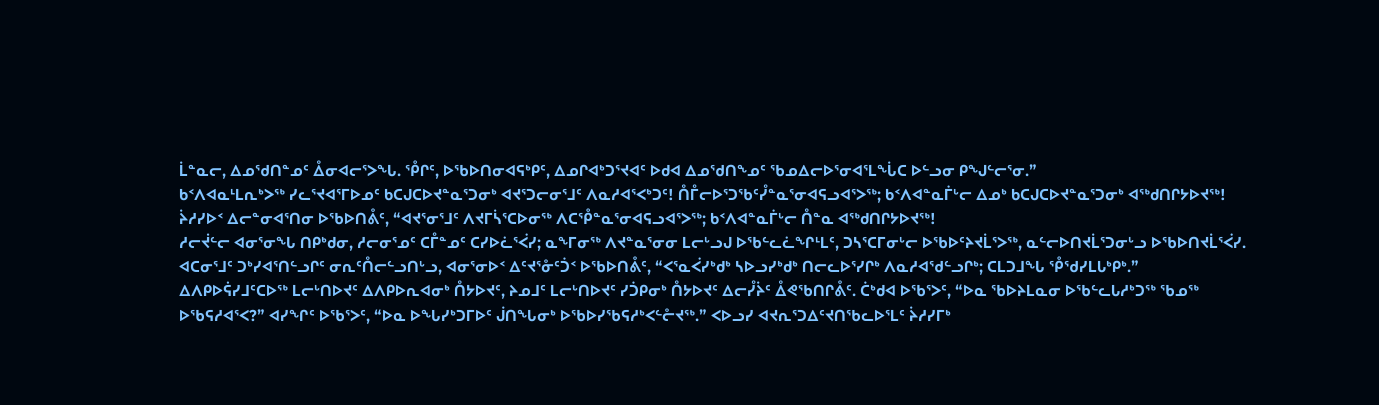ᒫᓐᓇᓕ, ᐃᓄᖁᑎᓐᓄᑦ ᐂᓂᐊᓕᕐᐳᖓ. ᕾᒋᑦ, ᐅᖃᐅᑎᓂᐊᕋᒃᑭᑦ, ᐃᓄᒋᐊᒃᑐᕐᔪᐊᑦ ᐅᑯᐊ ᐃᓄᖁᑎᖕᓄᑦ ᖃᓄᐃᓕᐅᕐᓂᐊᕐᒪᖔᑕ ᐅᓪᓗᓂ ᑭᖑᓪᓕᕐᓂ.”
ᑲᑉᐱᐊᓇᒻᒪᕆᒃᐳᖅ ᓯᓚᕐᔪᐊᕐᒥᐅᓄᑦ ᑲᑕᒍᑕᐅᔪᓐᓇᕐᑐᓂᒃ ᐊᔪᕐᑐᓕᓂᕐᒧᑦ ᐱᓇᓱᐊᕐᐸᒃᑐᑦ! ᑍᒤᓕᐅᕐᑐᖃᑦᓮᓐᓇᕐᓂᐊᕋᓗᐊᕐᐳᖅ; ᑲᑉᐱᐊᓐᓇᒦᒡᓕ ᐃᓄᒃ ᑲᑕᒍᑕᐅᔪᓐᓇᕐᑐᓂᒃ ᐊᖅᑯᑎᒋᔭᐅᔪᖅ!
ᔩᓱᓯᐅᑉ ᐃᓕᓐᓂᐊᕐᑎᓂ ᐅᖃᐅᑎᕔᑦ, “ᐊᔪᕐᓂᕐᒧᑦ ᐱᔪᒥᓵᕐᑕᐅᓂᖅ ᐱᑕᕾᓐᓇᕐᓂᐊᕋᓗᐊᕐᐳᖅ; ᑲᑉᐱᐊᓐᓇᒦᒡᓕ ᑍᓐᓇ ᐊᖅᑯᑎᒋᔭᐅᔪᖅ!
ᓱᓕᔫᓪᓕ ᐊᓂᕐᓂᖓ ᑎᑭᒃᑯᓂ, ᓱᓕᓂᕐᓄᑦ ᑕᒤᓐᓄᑦ ᑕᓯᐅᓛᕐᐹᓯ; ᓇᖕᒥᓂᖅ ᐱᔪᓐᓇᕐᓂᓂ ᒪᓕᒡᓗᒍ ᐅᖃᓪᓚᓛᖏᒻᒪᑦ, ᑐᓴᕐᑕᒥᓂᒡᓕ ᐅᖃᐅᑦᔨᔪᒫᕐᐳᖅ, ᓇᓪᓕᐅᑎᔪᒫᕐᑐᓂᒡᓗ ᐅᖃᐅᑎᔪᒫᕐᐹᓯ.
ᐊᑕᓂᕐᒧᑦ ᑐᒃᓯᐊᕐᑎᓪᓗᒋᑦ ᓂᕆᑦᑍᓕᓪᓗᑎᒡᓗ, ᐊᓂᕐᓂᐅᑉ ᐃᑦᔪᕐᓁᑦᑑᑉ ᐅᖃᐅᑎᕔᑦ, “ᐸᕐᓇᐹᓯᒃᑯᒃ ᓴᐅᓗᓯᒃᑯᒃ ᑎᓕᓚᐅᕐᓯᒋᒃ ᐱᓇᓱᐊᖁᓪᓗᒋᒃ; ᑕᒪᑐᒧᖓ ᕾᖁᓯᒪᒐᒃᑭᒃ.”
ᐃᐱᑭᐅᕌᓯᒧᑦᑕᐅᖅ ᒪᓕᒡᑎᐅᔪᑦ ᐃᐱᑭᐅᕆᐊᓂᒃ ᑍᔭᐅᔪᑦ, ᔨᓄᒧᑦ ᒪᓕᒡᑎᐅᔪᑦ ᓯᑑᑭᓂᒃ ᑍᔭᐅᔪᑦ ᐃᓕᓮᔩᑦ ᐂᕙᖃᑎᒋᕔᑦ. ᑖᒃᑯᐊ ᐅᖃᕐᐳᑦ, “ᐅᓇ ᖃᐅᔨᒪᓇᓂ ᐅᖃᓪᓚᒐᓱᒃᑐᖅ ᖃᓄᖅ ᐅᖃᕋᓱᐊᕐᐸ?” ᐊᓯᖏᑦ ᐅᖃᕐᐳᑦ, “ᐅᓇ ᐅᖓᓯᒃᑐᒥᐅᑦ ᒎᑎᖓᓂᒃ ᐅᖃᐅᓯᖃᕋᓱᒃᐸᓪᓔᔪᖅ.” ᐸᐅᓗᓯ ᐊᔪᕆᕐᑐᐃᑦᔪᑎᖃᓚᐅᕐᒪᑦ ᔩᓱᓯᒥᒃ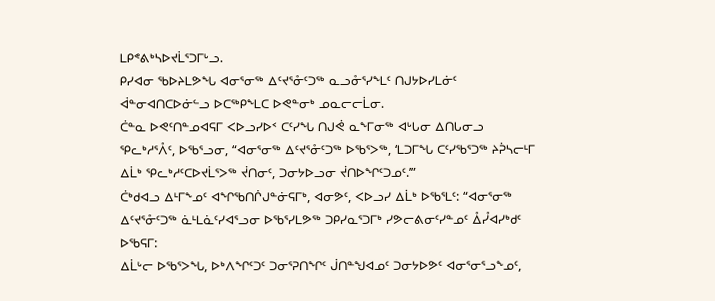ᒪᑭᕝᕕᒃᓴᐅᔪᒫᕐᑐᒥᒡᓗ.
ᑭᓯᐊᓂ ᖃᐅᔨᒪᕗᖓ ᐊᓂᕐᓂᖅ ᐃᑦᔪᕐᓁᑦᑐᖅ ᓇᓗᓁᕐᓯᖕᒪᑦ ᑎᒍᔭᐅᓯᒪᓃᑦ ᐋᓐᓂᐊᑎᑕᐅᓃᓪᓗ ᐅᑕᖅᑭᖕᒪᑕ ᐅᕙᓐᓂᒃ ᓄᓇᓕᓕᒫᓂ.
ᑖᓐᓇ ᐅᕙᑦᑎᓐᓄᐊᕋᒥ ᐸᐅᓗᓯᐅᑉ ᑕᑦᓯᖓ ᑎᒍᕚ ᓇᖕᒥᓂᖅ ᐊᒡᒐᓂ ᐃᑎᒐᓂᓗ ᕿᓚᒃᓱᕐᐰᑦ, ᐅᖃᕐᓗᓂ, “ᐊᓂᕐᓂᖅ ᐃᑦᔪᕐᓁᑦᑐᖅ ᐅᖃᕐᐳᖅ, ‘ᒪᑐᒥᖓ ᑕᑦᓯᖃᕐᑐᖅ ᔨᕉᓴᓕᒻᒥ ᐃᒫᒃ ᕿᓚᒃᓱᑦᑕᐅᔪᒫᕐᐳᖅ ᔫᑎᓂᑦ, ᑐᓂᔭᐅᓗᓂ ᔫᑎᐅᖏᑦᑐᓄᑦ.’”
ᑖᒃᑯᐊᓗ ᐃᒻᒥᖕᓄᑦ ᐊᖏᖃᑎᒌᒍᓐᓃᕋᒥᒃ, ᐊᓂᕗᑦ, ᐸᐅᓗᓯ ᐃᒫᒃ ᐅᖃᕐᒪᑦ: “ᐊᓂᕐᓂᖅ ᐃᑦᔪᕐᓁᑦᑐᖅ ᓈᒻᒪᓈᑦᓯᐊᕐᓗᓂ ᐅᖃᕐᓯᒪᕗᖅ ᑐᑭᓯᓇᕐᑐᒥᒃ ᓯᕗᓕᕕᓂᑦᓯᓐᓄᑦ ᐂᓮᐊᓯᒃᑯᑦ ᐅᖃᕋᒥ:
ᐃᒫᒡᓕ ᐅᖃᕐᐳᖓ, ᐅᒃᐱᖏᑦᑐᑦ ᑐᓂᕐᕈᑎᖏᑦ ᒎᑎᓐᖑᐊᓄᑦ ᑐᓂᔭᐅᕗᑦ ᐊᓂᕐᓂᕐᓗᖕᓄᑦ,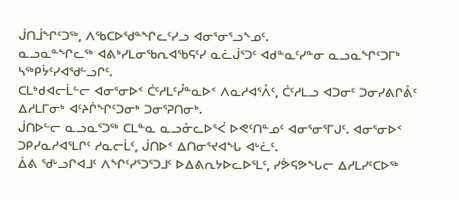ᒎᑎᒨᖏᑦᑐᖅ, ᐱᖃᑕᐅᖁᓐᖏᓚᑦᓯᓗ ᐊᓂᕐᓂᕐᓗᖕᓄᑦ.
ᓇᓗᓇᓐᖏᓚᖅ ᐊᕕᒃᓯᒪᓂᖃᕆᐊᖃᕋᑦᓯ ᓇᓛᒎᕐᑐᑦ ᐊᑯᓐᓇᑦᓯᓐᓂ ᓇᓗᓇᖏᑦᑐᒥᒃ ᓴᖅᑭᔮᑦᓯᐊᖁᓪᓗᒋᑦ.
ᑕᒪᒃᑯᐊᓕᒫᓪᓕ ᐊᓂᕐᓂᐅᑉ ᑖᑦᓱᒪᑦᓮᓐᓇᐅᑉ ᐱᓇᓱᐊᕐᐰᑦ, ᑖᑦᓱᒪᓗ ᐊᑐᓂᑦ ᑐᓂᓯᕕᒋᕔᑦ ᐃᓱᒪᒥᓂᒃ ᐊᑦᔨᒌᖏᑦᑐᓂᒃ ᑐᓂᕐᕈᑎᓂᒃ.
ᒎᑎᐅᓪᓕ ᓇᓗᓇᕐᑐᖅ ᑕᒪᓐᓇ ᓇᓗᓁᓚᐅᕐᐹ ᐅᕙᑦᑎᓐᓄᑦ ᐊᓂᕐᓂᕐᒥᒍᑦ. ᐊᓂᕐᓂᐅᑉ ᑐᑭᓯᓇᓱᐊᕐᒪᒋᑦ ᓱᓇᓕᒫᑦ, ᒎᑎᐅᑉ ᐃᑎᓂᕐᔪᐊᖓ ᐊᒡᓛᑦ.
ᐄᕕ ᖁᒡᓗᒋᐊᒧᑦ ᐱᖏᑦᓯᕐᑐᕐᑐᒧᑦ ᐅᐃᕕᕆᔭᐅᓚᐅᕐᒪᑦ, ᓯᕘᕋᕗᖓᓕ ᐃᓱᒪᓯᑦᑕᐅᖅ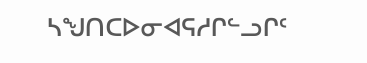ᓴᖑᑎᑕᐅᓂᐊᕋᓱᒋᓪᓗᒋᑦ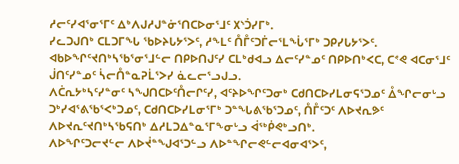ᓱᓕᑦᓯᐊᕐᓂᕐᒥᑦ ᐃᒃᐱᒍᓱᒍᓐᓃᕐᑎᑕᐅᓂᕐᒧᑦ ᙭ᔅᑑᓯᒥᒃ.
ᓯᓚᑐᒍᑎᒃ ᑕᒪᑐᒥᖓ ᖃᐅᔨᒐᔭᕐᐳᑦ, ᓱᖕᒪᑦ ᑍᒤᑦᑐᒦᓕᕐᒪᖔᕐᒥᒃ ᑐᑭᓯᒐᔭᕐᐳᑦ.
ᐊᑲᐅᖏᑦᔪᑎᒃᓴᖃᕐᓂᕐᒧᓪᓕ ᑎᑭᐅᑎᒍᑦᓯ ᑕᒪᒃᑯᐊᓗ ᐃᓕᑦᓯᓐᓄᑦ ᑎᑭᐅᑎᒃᐸᑕ, ᑕᕝᕙ ᐊᑕᓂᕐᒧᑦ ᒎᑎᑦᓯᓐᓄᑦ ᓵᓕᑍᓐᓇᕈᒫᕐᐳᓯ ᓈᓚᓕᕐᓗᒍᓗ.
ᐱᑖᕆᔭᒃᓴᑦᓯᓐᓂᑦ ᓴᖑᑎᑕᐅᑦᑍᓕᒋᑦᓯ, ᐊᑦᔨᐅᖏᑦᑐᓂᒃ ᑕᑯᑎᑕᐅᓯᒪᓂᕋᕐᑐᓄᑦ ᐂᖏᓕᓂᒡᓗ ᑐᒃᓯᐊᕐᕕᖃᕐᐸᒃᑐᓄᑦ, ᑕᑯᑎᑕᐅᓯᒪᓂᕐᒥᒃ ᑐᓐᖓᕕᖃᕐᑐᓄᑦ, ᑍᒤᑦᑐᑦ ᐱᐅᔪᕆᕗᑦ ᐱᐅᔪᕆᑦᔪᑎᒃᓴᖃᕋᑎᒃ ᐃᓱᒪᑐᐃᓐᓇᕐᒥᖕᓂᒡᓗ ᐋᖅᑮᕙᒃᓗᑎᒃ.
ᐱᐅᖏᑦᑐᓕᔪᓪᓕ ᐱᐅᔫᓐᖑᐊᕐᑐᓪᓗ ᐱᐅᓐᖏᓕᕙᓪᓕᐊᓂᐊᕐᐳᑦ,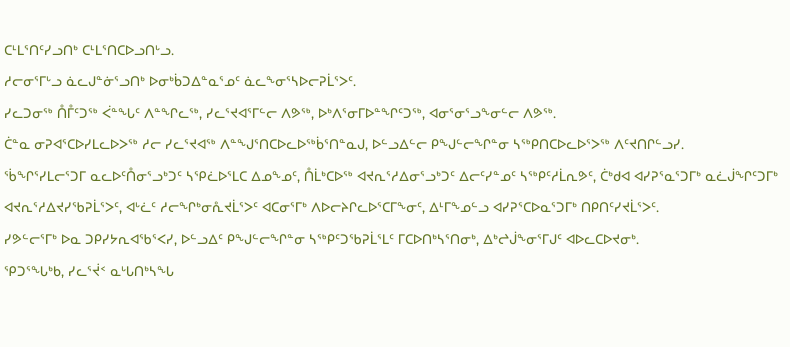ᑕᒻᒪᕐᑎᑦᓯᓗᑎᒃ ᑕᒻᒪᕐᑎᑕᐅᓗᑎᒡᓗ.
ᓱᓕᓂᕐᒥᒡᓗ ᓈᓚᒍᓐᓃᕐᓗᑎᒃ ᐅᓂᒃᑳᑐᐃᓐᓇᕐᓄᑦ ᓈᓚᖕᓂᕐᓴᐅᓕᕈᒫᕐᐳᑦ.
ᓯᓚᑐᓂᖅ ᑍᒤᑦᑐᖅ ᐹᓐᖓᑦ ᐱᓐᖏᓚᖅ, ᓯᓚᕐᔪᐊᕐᒥᓪᓕ ᐱᕗᖅ, ᐅᒃᐱᕐᓂᒥᐅᓐᖏᑦᑐᖅ, ᐊᓂᕐᓂᕐᓗᖕᓂᓪᓕ ᐱᕗᖅ.
ᑖᓐᓇ ᓂᕈᐊᕐᑕᐅᓯᒪᓚᐅᐳᖅ ᓱᓕ ᓯᓚᕐᔪᐊᖅ ᐱᓐᖑᕐᑎᑕᐅᓚᐅᖅᑳᕐᑎᓐᓇᒍ, ᐅᓪᓗᐃᓪᓕ ᑭᖑᓪᓕᖏᓐᓂ ᓴᖅᑭᑎᑕᐅᓚᐅᕐᐳᖅ ᐱᑦᔪᑎᒋᓪᓗᓯ.
ᖄᖏᕐᓯᒪᓕᕐᑐᒥ ᓇᓚᐅᑦᑍᓂᕐᓗᒃᑐᑦ ᓴᕿᓛᐅᕐᒪᑕ ᐃᓄᖕᓄᑦ, ᑍᒫᒃᑕᐅᖅ ᐊᔪᕆᕐᓱᐃᓂᕐᓗᒃᑐᑦ ᐃᓕᑦᓯᓐᓄᑦ ᓴᖅᑭᑦᓱᒫᕆᕗᑦ, ᑖᒃᑯᐊ ᐊᓯᕈᕐᓇᕐᑐᒥᒃ ᓇᓛᒎᖏᑦᑐᒥᒃ ᐊᔪᕆᕐᓱᐃᔪᓯᖃᕈᒫᕐᐳᑦ, ᐊᒡᓛᑦ ᓱᓕᖏᒃᓂᕅᔪᒫᕐᐳᑦ ᐊᑕᓂᕐᒥᒃ ᐱᐅᓕᔨᒋᓚᐅᕐᑕᒥᖕᓂᑦ, ᐃᒻᒥᖕᓄᓪᓗ ᐊᓯᕈᕐᑕᐅᓇᕐᑐᒥᒃ ᑎᑭᑎᑦᓯᔪᒫᕐᐳᑦ.
ᓯᕗᓪᓕᕐᒥᒃ ᐅᓇ ᑐᑭᓯᔭᕆᐊᖃᕐᐸᓯ, ᐅᓪᓗᐃᑦ ᑭᖑᓪᓕᖏᓐᓂ ᓴᖅᑭᑦᑐᖃᕈᒫᕐᒪᑦ ᒥᑕᐅᑎᒃᓴᕐᑎᓂᒃ, ᐃᒃᖠᒎᖕᓂᕐᒥᒍᑦ ᐊᐅᓚᑕᐅᔪᓂᒃ.
ᕿᑐᕐᖓᒃᑲ, ᓯᓚᕐᔫᑉ ᓇᒡᒐᑎᒃᓴᖓ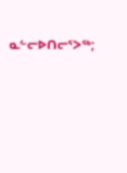ᓇᓪᓕᐅᑎᓕᕐᐳᖅ;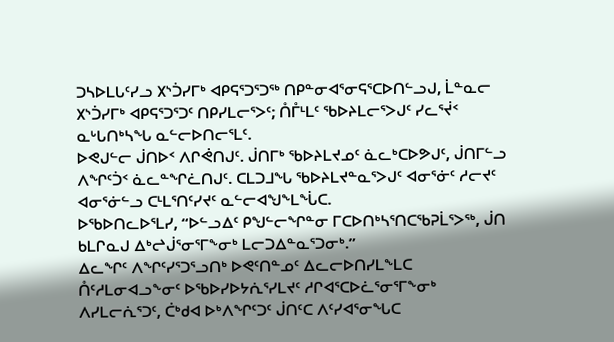ᑐᓴᐅᒪᒐᑦᓯᓗ ᙭ᔅᑑᓯᒥᒃ ᐊᑭᕋᕐᑐᕐᑐᖅ ᑎᑭᓐᓂᐊᕐᓂᕋᕐᑕᐅᑎᓪᓗᒍ, ᒫᓐᓇᓕ ᙭ᔅᑑᓯᒥᒃ ᐊᑭᕋᕐᑐᕐᑐᑦ ᑎᑭᓯᒪᓕᕐᐳᑦ; ᑍᒤᒻᒪᑦ ᖃᐅᔨᒪᓕᕐᐳᒍᑦ ᓯᓚᕐᔫᑉ ᓇᒡᒐᑎᒃᓴᖓ ᓇᓪᓕᐅᑎᓕᕐᒪᑦ.
ᐅᕙᒍᓪᓕ ᒎᑎᐅᑉ ᐱᒋᕚᑎᒍᑦ. ᒎᑎᒥᒃ ᖃᐅᔨᒪᔪᓄᑦ ᓈᓚᒃᑕᐅᕗᒍᑦ, ᒎᑎᒥᓪᓗ ᐱᖏᑦᑑᑉ ᓈᓚᓐᖏᓛᑎᒍᑦ. ᑕᒪᑐᒧᖓ ᖃᐅᔨᒪᔪᓐᓇᕐᐳᒍᑦ ᐊᓂᕐᓃᑦ ᓱᓕᔪᑦ ᐊᓂᕐᓃᓪᓗ ᑕᒻᒪᕐᑎᑦᓯᔪᑦ ᓇᓪᓕᐊᖑᖕᒪᖔᑕ.
ᐅᖃᐅᑎᓚᐅᕐᒪᓯ, “ᐅᓪᓗᐃᑦ ᑭᖑᓪᓕᖏᓐᓂ ᒥᑕᐅᑎᒃᓴᕐᑎᑕᖃᕈᒫᕐᐳᖅ, ᒎᑎ ᑲᒪᒋᓇᒍ ᐃᒃᖠᒎᕐᓂᕐᒥᖕᓂᒃ ᒪᓕᑐᐃᓐᓇᕐᑐᓂᒃ.”
ᐃᓚᖏᑦ ᐱᖏᑦᓯᕐᑐᕐᓗᑎᒃ ᐅᕙᑦᑎᓐᓄᑦ ᐃᓚᓕᐅᑎᓯᒪᖕᒪᑕ ᑍᑦᓱᒪᓂᐊᓗᖕᓂᑦ ᐅᖃᐅᓯᐅᔭᕇᕐᓯᒪᔪᑦ ᓱᒋᐊᕐᑕᐅᓛᕐᓂᕐᒥᖕᓂᒃ ᐱᓯᒪᓕᕇᕐᑐᑦ, ᑖᒃᑯᐊ ᐅᒃᐱᖏᑦᑐᑦ ᒎᑎᑦᑕ ᐱᑦᓯᐊᕐᓂᖓᑕ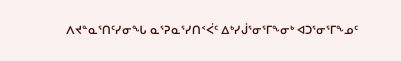ᐱᔪᓐᓇᕐᑎᑦᓯᓂᖓ ᓇᕐᕈᓇᕐᓯᑎᑉᐹᑦ ᐃᒃᓯᒎᕐᓂᕐᒥᖕᓂᒃ ᐊᑐᕐᓂᕐᒥᖕᓄᑦ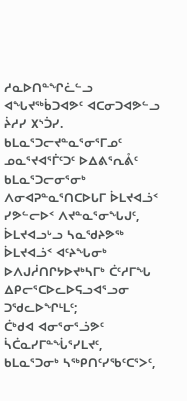ᓱᓇᐅᑎᓐᖏᓛᓪᓗ ᐊᖓᔪᖅᑳᑐᐊᕗᑦ ᐊᑕᓂᑐᐊᕗᓪᓗ ᔩᓱᓯ ᙭ᔅᑑᓯ.
ᑲᒪᓇᕐᑐᓕᔪᓐᓇᕐᓂᕐᒥᓄᑦ ᓄᓇᕐᔪᐊᕐᒦᑦᑐᑦ ᐅᐃᕕᕐᕆᕔᑦ ᑲᒪᓇᕐᑐᓕᓂᕐᓂᒃ ᐱᓂᐊᕈᓐᓇᕐᑎᑕᐅᒐᒥ ᐆᒪᔪᐊᓘᑉ ᓯᕗᓪᓕᐅᑉ ᐱᔪᓐᓇᕐᓂᖓᒍᑦ, ᐆᒪᔪᐊᓗᒡᓗ ᓴᓇᖁᔨᕗᖅ ᐆᒪᔪᐊᓘᑉ ᐊᑦᔨᖓᓂᒃ ᐅᐱᒍᓲᑎᒋᔭᐅᔪᒃᓴᒥᒃ ᑖᑦᓱᒥᖓ ᐃᑭᓕᕐᑕᐅᓚᐅᕋᓗᐊᕐᓗᓂ ᑐᖁᓚᐅᖏᒻᒪᑦ;
ᑖᒃᑯᐊ ᐊᓂᕐᓂᕐᓘᕗᑦ ᓵᑖᓇᓯᒥᓐᖔᕐᓯᒪᔪᑦ, ᑲᒪᓇᕐᑐᓂᒃ ᓴᖅᑭᑎᑦᓯᖃᑦᑕᕐᐳᑦ,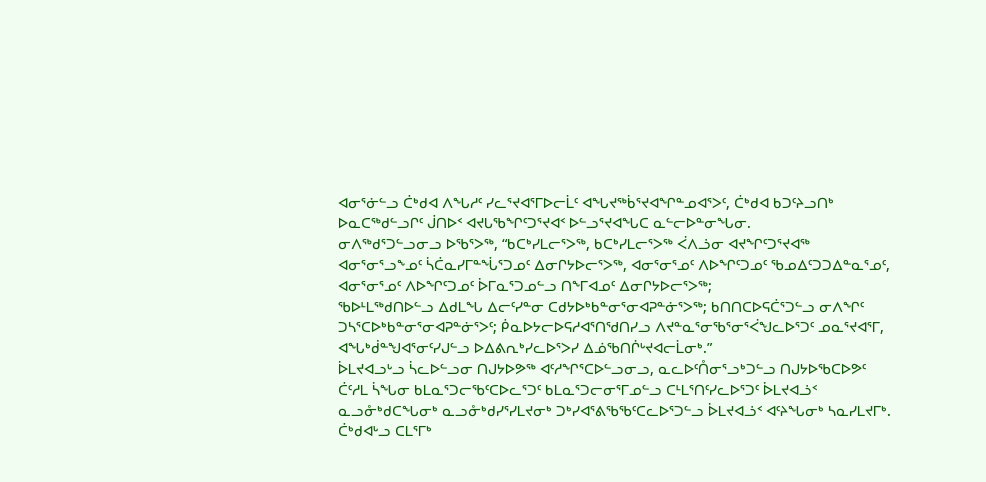ᐊᓂᕐᓃᓪᓗ ᑖᒃᑯᐊ ᐱᖓᓱᑦ ᓯᓚᕐᔪᐊᕐᒥᐅᓕᒫᑦ ᐊᖓᔪᖅᑳᕐᔪᐊᖏᓐᓄᐊᕐᐳᑦ, ᑖᒃᑯᐊ ᑲᑐᑦᔨᓗᑎᒃ ᐅᓇᑕᖅᑯᓪᓗᒋᑦ ᒎᑎᐅᑉ ᐊᔪᒐᖃᖏᑦᑐᕐᔪᐊᑉ ᐅᓪᓗᕐᔪᐊᖓᑕ ᓇᓪᓕᐅᓐᓂᖓᓂ.
ᓂᐱᖅᑯᕐᑐᓪᓗᓂᓗ ᐅᖃᕐᐳᖅ, “ᑲᑕᒃᓯᒪᓕᕐᐳᖅ, ᑲᑕᒃᓯᒪᓕᕐᐳᖅ ᐹᐱᓘᓂ ᐊᔪᖏᑦᑐᕐᔪᐊᖅ ᐊᓂᕐᓂᕐᓗᖕᓄᑦ ᓵᑖᓇᓯᒥᓐᖔᕐᑐᓄᑦ ᐃᓂᒋᔭᐅᓕᕐᐳᖅ, ᐊᓂᕐᓂᕐᓄᑦ ᐱᐅᖏᑦᑐᓄᑦ ᖃᓄᐃᑦᑐᑐᐃᓐᓇᕐᓄᑦ, ᐊᓂᕐᓂᕐᓄᑦ ᐱᐅᖏᑦᑐᓄᑦ ᐆᒥᓇᕐᑐᓄᓪᓗ ᑎᖕᒥᐊᓄᑦ ᐃᓂᒋᔭᐅᓕᕐᐳᖅ;
ᖃᐅᒻᒪᖅᑯᑎᐅᓪᓗ ᐃᑯᒪᖓ ᐃᓕᑦᓯᓐᓂ ᑕᑯᔭᐅᒃᑲᓐᓂᕐᓂᐊᕈᓐᓃᕐᐳᖅ; ᑲᑎᑎᑕᐅᕋᑖᕐᑐᓪᓗ ᓂᐱᖏᑦ ᑐᓴᕐᑕᐅᒃᑲᓐᓂᕐᓂᐊᕈᓐᓃᕐᐳᑦ; ᑮᓇᐅᔭᓕᐅᕋᓱᐊᕐᑎᖁᑎᓯᓗ ᐱᔪᓐᓇᕐᓂᖃᕐᓂᕐᐹᖑᓚᐅᕐᑐᑦ ᓄᓇᕐᔪᐊᕐᒥ, ᐊᖓᒃᑰᓐᖑᐊᕐᓂᑦᓯᒍᓪᓗ ᐅᐃᕕᕆᒃᓯᓚᐅᕐᐳᓯ ᐃᓅᖃᑎᒌᒡᔪᐊᓕᒫᓂᒃ.”
ᐆᒪᔪᐊᓗᒡᓗ ᓵᓚᐅᓪᓗᓂ ᑎᒍᔭᐅᕗᖅ ᐊᑦᓱᖏᕐᑕᐅᓪᓗᓂᓗ, ᓇᓚᐅᑦᑍᓂᕐᓗᒃᑐᓪᓗ ᑎᒍᔭᐅᖃᑕᐅᕗᑦ ᑖᑦᓱᒪ ᓵᖓᓂ ᑲᒪᓇᕐᑐᓕᖃᑦᑕᐅᓚᕐᑐᑦ ᑲᒪᓇᕐᑐᓕᓂᕐᒥᓄᓪᓗ ᑕᒻᒪᕐᑎᑦᓯᓚᐅᕐᑐᑦ ᐆᒪᔪᐊᓘᑉ ᓇᓗᓁᒃᑯᑕᖓᓂᒃ ᓇᓗᓁᒃᑯᓯᕐᓯᒪᔪᓂᒃ ᑐᒃᓯᐊᕐᕕᖃᖃᑦᑕᓚᐅᕐᑐᓪᓗ ᐆᒪᔪᐊᓘᑉ ᐊᑦᔨᖓᓂᒃ ᓴᓇᓯᒪᔪᒥᒃ. ᑖᒃᑯᐊᒡᓗ ᑕᒪᕐᒥᒃ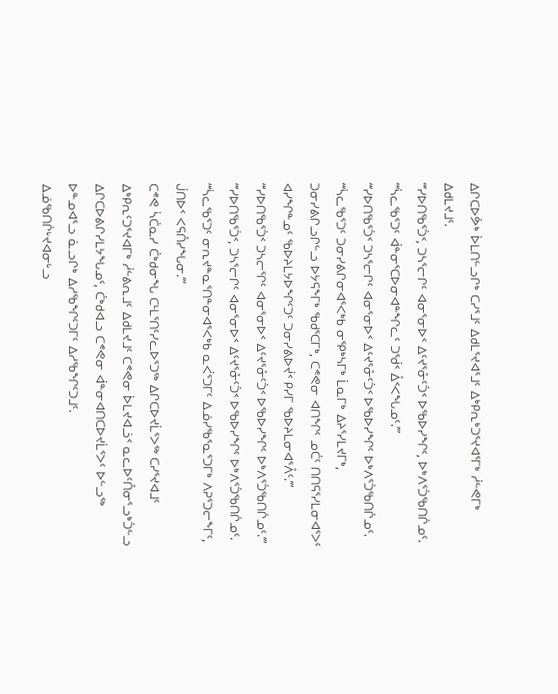ᐃᒋᑕᐅᕘᒃ ᐆᒪᑎᓪᓗᒋᒃ ᑕᓯᕐᒧᑦ ᐃᑯᒪᕐᔪᐊᕐᒧᑦ ᐃᒃᑭᕆᒃᑐᕐᔪᐊᕐᒥᒃ ᓲᓪᕙᒥᒃ ᐃᑯᒪᔪᒧᑦ.
“‘ᓯᐅᑎᖃᕐᑑᑉ, ᑐᓴᕐᓕᒋᑦ ᐊᓂᕐᓂᐅᑉ ᐃᑦᔪᕐᓁᑦᑑᑉ ᐅᖃᐅᓯᖏᑦ, ᐅᒃᐱᕐᑑᖃᑎᒌᓄᑦ. “‘ᓵᓚᖃᕐᑐᑦ ᐋᓐᓂᕐᑕᐅᓂᐊᓐᖏᓚᑦ ᑐᖂᑉ ᐂᑉᐸᖓᓄᑦ.’”
“‘ᓯᐅᑎᖃᕐᑑᑉ ᑐᓴᕐᓕᒋᑦ ᐊᓂᕐᓂᐅᑉ ᐃᑦᔪᕐᓁᑦᑑᑉ ᐅᖃᐅᓯᖏᑦ ᐅᒃᐱᕐᑑᖃᑎᒌᓄᑦ. “‘ᓵᓚᖃᕐᑐᑦ ᑐᓂᓯᕕᒋᓂᐊᕐᐸᒃᑲ ᓂᕿᒃᓴᒥᒃ ᒫᓇᒥᒃ ᐃᔨᕐᓯᒪᔪᒥᒃ, ᑐᓂᓯᕕᒋᓗᒋᓪᓗ ᐅᔭᕋᖕᒥᒃ ᖃᑯᕐᑕᒥᒃ, ᑕᕝᕙᓂ ᐊᑎᖏᑦ ᓄᑖᑦ ᑎᑎᕋᕐᓯᒪᓂᐊᕐᐳᑦ ᐊᓯᖏᓐᓄᑦ ᖃᐅᔨᒪᔭᐅᖏᑦᑐᑦ ᑐᓂᓯᕕᐅᔫᑉ ᑭᓯᒥ ᖃᐅᔨᒪᓂᐊᕐᐰᑦ.’”
“‘ᓯᐅᑎᖃᕐᑑᑉ ᑐᓴᓕᕐᒋᑦ ᐊᓂᕐᓂᐅᑉ ᐃᑦᔪᕐᓁᑦᑑᑉ ᐅᖃᐅᓯᖏᑦ ᐅᒃᐱᕐᑑᖃᑎᒌᓄᑦ.’”
“‘ᓯᐅᑎᖃᕐᑑᑉ, ᑐᓴᕐᓕᒋᑦ ᐊᓂᕐᓂᐅᑉ ᐃᑦᔪᕐᓁᑦᑑᑉ ᐅᖃᐅᓯᖏᑦ ᐅᒃᐱᕐᑑᖃᑎᒌᓄᑦ. “‘ᓵᓚᖃᕐᑐᑦ ᓂᕆᔪᓐᓇᕐᑎᓐᓂᐊᕐᐸᒃᑲ ᓇᐹᕐᑐᒥᑦ ᐃᓅᓯᖃᕐᓇᕐᑐᒥᒃ ᐱᕈᕐᑐᓕᖕᒥᑦ, ᒎᑎᐅᑉ ᐸᕋᑍᓯᖓᓂ.’”
ᑕᕝᕙ ᓵᑖᓇᓯ ᑖᒃᑯᓂᖓ ᑕᒻᒪᕐᑎᑦᓯᓚᐅᕐᑐᖅ ᐃᒋᑕᐅᔪᒫᕐᐳᖅ ᑕᓯᕐᔪᐊᒧᑦ ᐃᒃᑭᕆᑦᑐᕐᔪᐊᒥᒃ ᓲᓪᕕᕆᒧᑦ ᐃᑯᒪᔪᒧᑦ ᑕᕝᕙᓂ ᐆᒪᔪᐊᓘᑉ ᓇᓚᐅᑦᑍᓂᕐᓗᒃᑑᓪᓗ ᐃᒋᑕᐅᕕᒋᓯᒪᔭᖓᓄᑦ, ᑖᒃᑯᐊᓗ ᑕᕝᕙᓂ ᐋᓐᓂᐊᑎᑕᐅᔪᒫᕐᐳᑦ ᐅᓪᓗᖅ ᐅᓐᓄᐊᕐᓗ ᓈᓗᒋᒃ ᐃᓱᖃᖏᑦᑐᒥᑦ ᐃᓱᖃᖏᑦᑐᒧᑦ.
ᐃᓅᖃᑎᒌᒡᔪᐊᓂᒡᓗ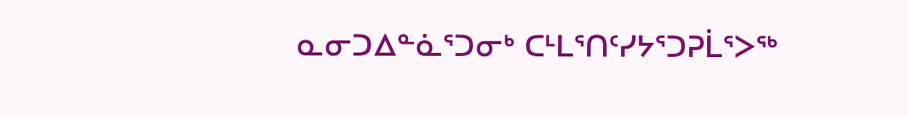ᓇᓂᑐᐃᓐᓈᕐᑐᓂᒃ ᑕᒻᒪᕐᑎᑦᓯᔭᕐᑐᕈᒫᕐᐳᖅ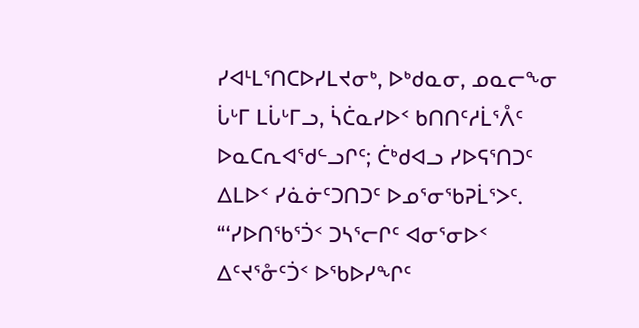ᓯᐊᒻᒪᕐᑎᑕᐅᓯᒪᔪᓂᒃ, ᐅᒃᑯᓇᓂ, ᓄᓇᓕᖕᓂ ᒑᒡᒥ ᒪᒑᒡᒥᓗ, ᓵᑖᓇᓯᐅᑉ ᑲᑎᑎᑦᓱᒫᕐᐰᑦ ᐅᓇᑕᕆᐊᖁᓪᓗᒋᑦ; ᑖᒃᑯᐊᓗ ᓯᐅᕋᕐᑎᑐᑦ ᐃᒪᐅᑉ ᓯᓈᓃᑦᑐᑎᑐᑦ ᐅᓄᕐᓂᖃᕈᒫᕐᐳᑦ.
“‘ᓯᐅᑎᖃᕐᑑᑉ ᑐᓴᕐᓕᒋᑦ ᐊᓂᕐᓂᐅᑉ ᐃᑦᔪᕐᓁᑦᑑᑉ ᐅᖃᐅᓯᖏᑦ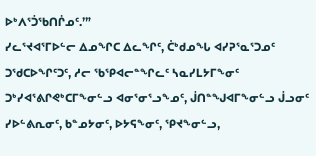ᐅᒃᐱᕐᑑᖃᑎᒌᓄᑦ.’”
ᓯᓚᕐᔪᐊᕐᒥᐅᓪᓕ ᐃᓄᖏᑕ ᐃᓚᖏᑦ, ᑖᒃᑯᓄᖓ ᐊᓯᕈᕐᓇᕐᑐᓄᑦ ᑐᖁᑕᐅᖏᑦᑐᑦ, ᓱᓕ ᖃᕿᐊᓕᓐᖏᓚᑦ ᓴᓇᓯᒪᔭᒥᖕᓂᑦ ᑐᒃᓯᐊᕐᕕᒋᕙᒃᑕᒥᖕᓂᓪᓗ ᐊᓂᕐᓂᕐᓗᖕᓄᑦ, ᒎᑎᓐᖑᐊᒥᖕᓂᓪᓗ ᒎᓗᓂᑦ ᓯᐅᓪᕕᕆᓂᑦ, ᑲᓐᓄᔭᓂᑦ, ᐅᔭᕋᖕᓂᑦ, ᕿᔪᖕᓂᓪᓗ,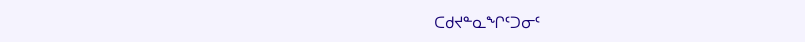ᑕᑯᔪᓐᓇᖏᑦᑐᓂᑦ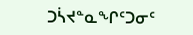ᑐᓵᔪᓐᓇᖏᑦᑐᓂᑦ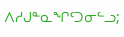ᐱᓱᒍᓐᓇᖏᑦᑐᓂᓪᓗ;